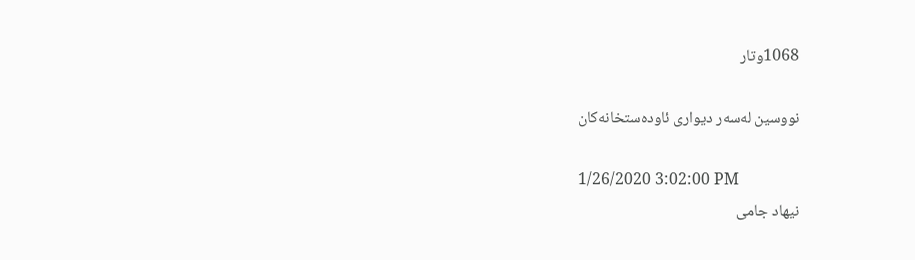1068وتار

نووسین لەسەر دیواری ئاوده‌ستخانەکان

1/26/2020 3:02:00 PM
نیهاد جامى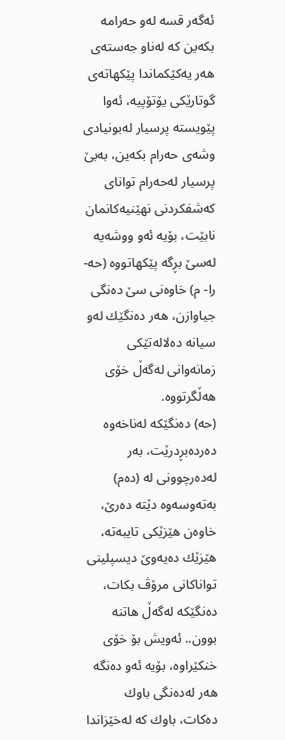ئه‌گه‌ر قسه‌ له‌و حه‌رامه‌ بكه‌ین كه‌ له‌ناو جه‌سته‌ی هه‌ر یه‌كێكماندا پێكهاته‌ی گوتارێكی یۆتۆپیه‌، ئه‌وا پێویسته‌ پرسیار له‌بونیادی وشه‌ی حه‌رام بكه‌ین، به‌بێ پرسیار له‌حه‌رام توانای كه‌شفكردنی نهێنیه‌كانمان نابێت، بۆیه‌ ئه‌و ووشه‌یه‌ له‌سێ بڕگه‌ پێكهاتووه‌ (حه‌- را- م) خاوه‌نی سێ ده‌نگی جیاوازن، هه‌ر ‌ده‌نگێك له‌و سیانه‌ ده‌لاله‌تێكی زمانه‌وانی له‌گه‌ڵ خۆی هه‌ڵگرتووه‌.
(حه‌) ده‌نگێكه‌ له‌ناخه‌وه‌ ده‌رده‌بڕدرێت، به‌ر له‌ده‌رچوونی له‌ (ده‌م) به‌ته‌وسه‌وه‌ دێته‌ ده‌رێ، خاوه‌ن هێزێكی تایبه‌ته‌، هێزێك ده‌یه‌وێ دیسپلینی تواناكانی مرۆڤ بكات، ده‌نگێكه‌ له‌گه‌ڵ هاتنه‌ بوون.. ئه‌ویش بۆ خۆی خنكێراوه، بۆیه‌ ئه‌و ده‌نگه‌ هه‌ر له‌ده‌نگی باوك ده‌كات، باوك كه‌ له‌خێزاندا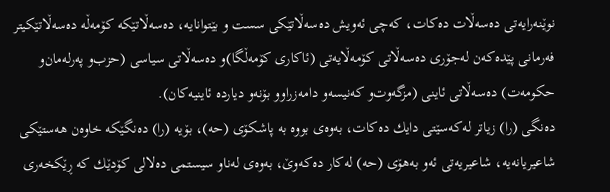نوێنه‌رایه‌تی ده‌سه‌ڵات ده‌كات، كه‌چی ئه‌ویش ده‌سه‌ڵاتێكی سست و بێتوانایه‌، ده‌سه‌ڵاتێكه‌ كۆمه‌ڵه‌ ده‌سه‌ڵاتێكیتر فه‌رمانی پێده‌كه‌ن له‌جۆری ده‌سه‌ڵاتی كۆمه‌ڵایه‌تی (ئاكاری كۆمه‌ڵگا)و ده‌سه‌ڵاتی سیاسی (حزب‌و په‌رله‌مان‌و حكومه‌ت) ده‌سه‌ڵاتی ئاینی (مزگه‌وت‌و كه‌نیسه‌و دامه‌زراوو بۆنەو دیارده‌ ئاینیه‌كان‌).
ده‌نگی (را) زیاتر له‌كه‌سێتی دایك ده‌كات، به‌وه‌ی بووه‌ به‌ پاشكۆی (حه‌)، بۆیه‌ (را) ده‌نگێكه‌ خاوه‌ن هه‌ستێكی شاعیریانه‌یه، شاعیریه‌تی ئه‌و به‌هۆی (حه‌) له‌كار ده‌كه‌وێ، به‌وه‌ی له‌ناو سیستمی ده‌لالی كۆدێك كه‌ ڕێكخه‌ری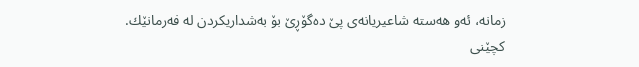زمانه‌، ئه‌و هه‌سته‌ شاعیریانه‌ی پێ ده‌گۆڕێ بۆ به‌شداریكردن له‌ فه‌رمانێك.
كچێنی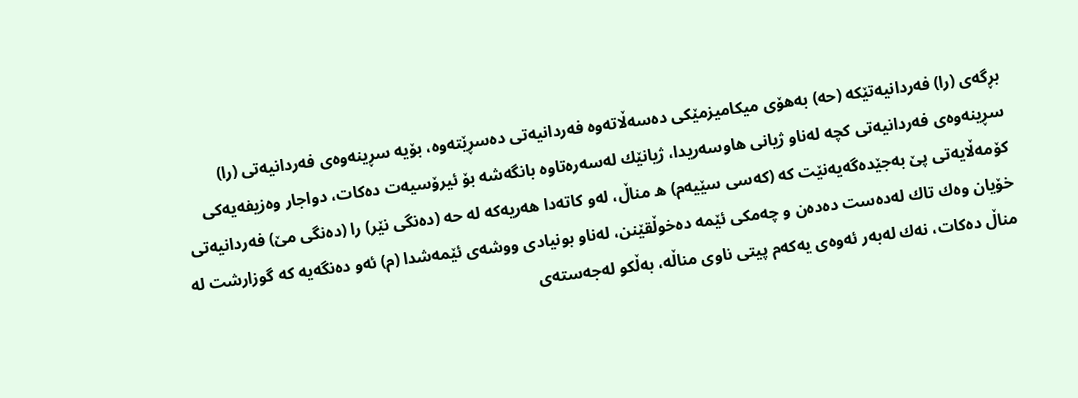بڕگه‌ی (را) فه‌ردانیه‌تێكه‌ (حه‌) به‌هۆی میكامیزمێكی ده‌سه‌ڵاته‌وه‌ فه‌ردانیه‌تی ده‌سڕێته‌وه‌، بۆیه‌ سڕینه‌وه‌ی فه‌ردانیه‌تی (را) سڕینه‌وه‌ی فه‌ردانیه‌تی كچه‌ له‌ناو ژیانی هاوسه‌ریدا، ژیانێك له‌سه‌ره‌تاوه‌ بانگه‌شه‌ بۆ ئیرۆسیه‌ت ده‌كات، دواجار وه‌زیفه‌یه‌كی كۆمه‌ڵایه‌تی پێ به‌جێده‌گه‌یه‌نێت كه‌ (كه‌سی سێیه‌م) ه‌ مناڵ، له‌و كاته‌دا هه‌ریه‌كه‌ له‌ حه‌ (ده‌نگی نێر) را (ده‌نگی مێ) فه‌ردانیه‌تی خۆیان وه‌ك تاك له‌ده‌ست ده‌ده‌ن و چه‌مكی ئێمه‌ ده‌خوڵقێنن، له‌ناو بونیادی ووشه‌ی ئێمه‌شدا (م) ئه‌و ده‌نگه‌یه كه‌ گوزارشت له‌ مناڵ ده‌كات، نه‌ك له‌به‌ر ئه‌وه‌ی یه‌كه‌م پیتی ناوی مناڵه‌، به‌ڵكو له‌جه‌سته‌ی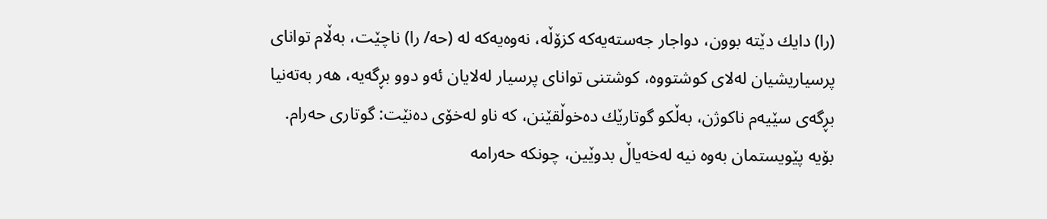(را) دایك دێته‌ بوون، دواجار جه‌سته‌یه‌كه‌ كزۆڵه‌، نه‌وه‌یه‌كه‌ له‌ (حه‌/ را) ناچێت، به‌ڵام توانای پرسیاریشیان له‌لای كوشتووه‌، كوشتنی توانای پرسیار له‌لایان ئه‌و دوو بڕگه‌یه‌، هه‌ر به‌ته‌نیا بڕگه‌ی سێیه‌م ناكوژن، به‌ڵكو گوتارێك ده‌خوڵقێنن، كه‌ ناو له‌خۆی ده‌نێت: گوتاری حه‌رام.
بۆیه‌ پێویستمان به‌وه‌ نیه‌ له‌خه‌یاڵ بدوێین، چونكه‌ حه‌رامه‌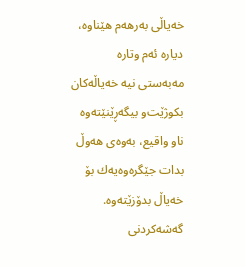خه‌یاڵی به‌رهه‌م هێناوه‌، دیاره‌ ئه‌م وتاره‌ مه‌به‌ستی نیه‌ خه‌یاڵه‌كان بكوژێت‌و بیگه‌ڕێنێته‌وه‌ ناو واقیع، به‌وه‌ی هه‌وڵ بدات جێگره‌وه‌یه‌ك بۆ خه‌یاڵ بدۆزێته‌وه‌.
گه‌شه‌كردنی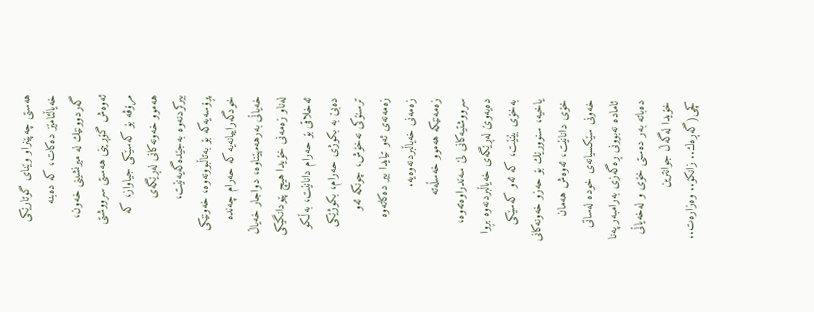هه‌ستی چه‌پێنراو وێنای گوتارێكی خه‌یاڵئامێز ده‌كات، كه‌ ده‌بنه‌ گه‌ردوونێك له‌ میرنشینی خه‌ون، ئه‌وه‌ش گۆڕینی هه‌ستی سرووشتی مرۆڤه‌ بۆ كه‌سێكی جیاواز، كه‌ هه‌موو خه‌ونه‌كانی له‌ڕێگه‌ی بیركردنه‌وه‌ به‌جێده‌گه‌یه‌نێت، پڕۆسه‌یه‌كه‌ بۆ به‌تاڵبوونه‌وه‌، خه‌ونێكی خودگه‌راییانه‌یه‌ كه‌ حه‌رام چه‌نده‌ خه‌یاڵی به‌رهه‌مهێناوه‌، دواجار خه‌یاڵ له‌ناو زه‌مه‌نی خۆیدا هیچ پێودانگێكی ئه‌خلاقی بۆ حه‌رام دانانێت، به‌ڵكو ده‌بێ به‌ بكوژی حه‌رام، بكوژێكی ترسنۆكی نه‌خۆش، چونكه‌ ئه‌و زه‌مه‌نه‌ی ئه‌و تیایدا بیر ده‌كاته‌وه‌ زه‌مه‌نی خه‌یاڵبردنه‌وه‌یه‌.
زه‌مه‌نێكه‌ هه‌موو خه‌سڵه‌ته‌ سرووشتیه‌كانی لێ سه‌ندراوه‌ته‌وه‌، ده‌یه‌وێ له‌ڕێگه‌ی خه‌یاڵبردنه‌وه‌ بڕوا به‌خۆی بێنێت، كه‌ ئه‌و كه‌سێكی یاخیه‌، سنوورێك بۆ حه‌زو خه‌ونه‌كانی خۆی دانانێت، ئه‌وه‌ش هه‌مان خه‌ونی سێكسیانه‌ی خوده‌ له‌ساتی ئاماده‌ نه‌بوونی ڕه‌گه‌زی به‌رامبه‌ر په‌نا ده‌باته‌ به‌ر ده‌ستی خۆی و له‌خه‌یاڵی خۆیدا له‌گه‌ڵ جوانترین كچی(گه‌ڕه‌ك.. زانكۆ.. وه‌زاره‌ت..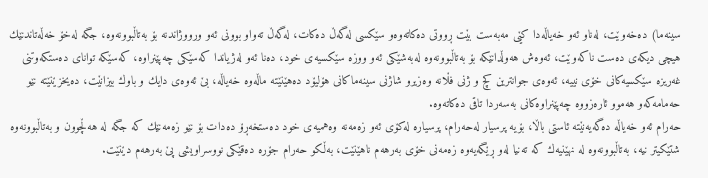سینه‌ما) ده‌خه‌وێت، له‌ناو ئه‌و خەیاڵه‌دا كێی مه‌به‌ست بێت ڕووتی ده‌كاته‌وه‌و سێكسی له‌گه‌ڵ ده‌كات، له‌گه‌ڵ ته‌واو بوونی ئه‌و ورووژاندنه‌ بۆ به‌تاڵبوونه‌وه‌، جگه‌ له‌خۆ خه‌ڵه‌تاندنێك هیچی دیكه‌ی ده‌ست ناكه‌وێت، ئه‌وه‌ش هه‌وڵدانێكه‌ بۆ به‌تاڵبوونه‌وه‌ له‌به‌شێكی ئه‌و ووزه سێكسیه‌ی خود، ده‌نا ئه‌و له‌ژیاندا كه‌سێكی چه‌پێنراوه‌، كه‌سێكه‌ توانای ده‌ستكه‌وتنی غه‌ریزه‌ سێكسیه‌كانی خۆی نییه‌، ئه‌وه‌ی جوانترین كچ و ژنی فڵانه‌ وه‌زیرو شاژنی سینه‌ماكانی هۆلیۆد ده‌هێنێته‌ ماڵه‌وه‌ خه‌یاڵه‌، بێ ئه‌وه‌ی دایك و باوك بیزانێت، ده‌یخزێنێته‌ نێو حه‌مامه‌كه‌و هه‌موو ئاره‌زووه‌ چه‌پێنراوه‌كانی به‌سه‌ردا تاقی ده‌كاته‌وه‌.
حه‌رام ئه‌و خه‌یاڵه‌ ده‌گه‌یه‌نێته‌ ئاستی باڵا، بۆیه‌ پرسیار له‌حه‌رام، پرسیاره‌ له‌كۆی ئه‌و زه‌مه‌نه‌ وه‌همیه‌ی خود ده‌ستخه‌ڕۆ ده‌دات بۆ نێو زه‌مه‌نێك كه‌ جگه‌ له ‌هه‌ڵچوون و به‌تاڵبوونه‌وه‌ شتێكیتر نیه، به‌تاڵبوونه‌وه‌ له‌ نهێنیه‌ك كه‌ ته‌نیا له‌و ڕێگه‌یه‌وه‌ زه‌مه‌نی خۆی به‌رهه‌م ناهێنێت، به‌ڵكو حه‌رام جۆره‌ ده‌قێكی نووسراویشی پێ به‌رهه‌م دێنێت.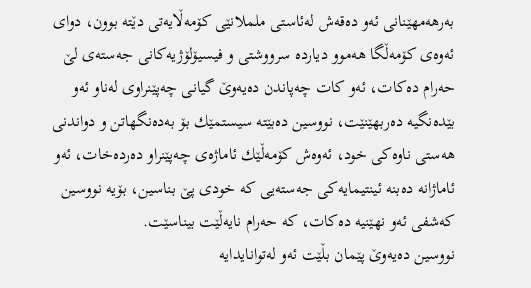به‌رهه‌مهێنانی ئه‌و ده‌قه‌ش له‌ئاستی ململانێی كۆمه‌ڵایه‌تی دێته‌ بوون، دوای ئه‌وه‌ی كۆمه‌ڵگا هه‌موو دیارده‌ سرووشتی و فیسیۆلۆژیه‌كانی جه‌سته‌ی لێ حه‌رام ده‌كات، ئه‌و كات چه‌پاندن ده‌یه‌وێ گیانی چه‌پێنراوی له‌ناو ئه‌و بێده‌نگیه‌ ده‌ربهێنێت، نووسین ده‌بێته‌ سیستمێك بۆ به‌ده‌نگهاتن و دواندنی هه‌ستی ناوه‌كی خود، ئه‌وه‌ش كۆمه‌ڵێك ئاماژه‌ی چه‌پێنراو ده‌رده‌خات، ئه‌و ئاماژانه‌ ده‌بنه‌ ئینتیمایه‌كی جه‌سته‌یی كه‌‌ خودی پێ بناسین، بۆیه‌ نووسین كه‌شفی ئه‌و نهێنیه‌ ده‌كات، كه‌ حه‌رام نایه‌ڵێت بیناسێت.
نووسین ده‌یه‌وێ پێمان بڵێت ئه‌و له‌توانایدایه‌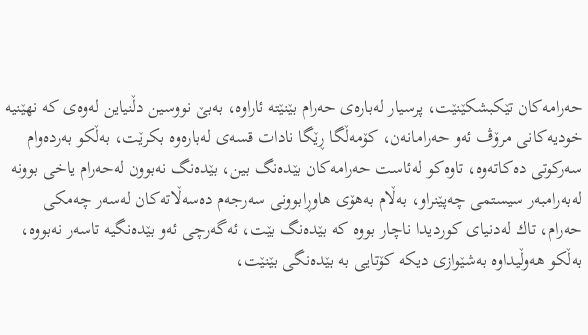حه‌رامه‌كان تێكبشكێنێت، پرسیار له‌باره‌ی حه‌رام بێنێته‌ ئاراوه‌، به‌بێ نووسین دڵنیاین له‌وه‌ی كه‌ نهێنیه‌ خودیه‌كانی مرۆڤ ئه‌و حه‌رامانه‌ن، كۆمه‌ڵگا ڕێگا نادات قسه‌ی له‌باره‌وه‌ بكرێت، به‌ڵكو به‌رده‌وام سه‌ركوتی ده‌كاته‌وه‌، تاوه‌كو له‌ئاست حه‌رامه‌كان بێده‌نگ بین، بێده‌نگ نه‌بوون له‌حه‌رام یاخی بوونه‌ له‌به‌رامبه‌ر سیستمی چه‌پێنراو، به‌ڵام به‌هۆی هاوڕابوونی سه‌رجه‌م ده‌سه‌ڵاته‌كان له‌سه‌ر چه‌مكی حه‌رام، تاك له‌دنیای كوردیدا ناچار بووه‌ كه‌ بێده‌نگ بێت، ئه‌گه‌رچی ئه‌و بێده‌نگیه‌ تاسه‌ر نه‌بووه‌، به‌ڵكو هه‌وڵیداوه‌ به‌شێوازی دیكه‌ كۆتایی به‌ بێده‌نگی بێنێت،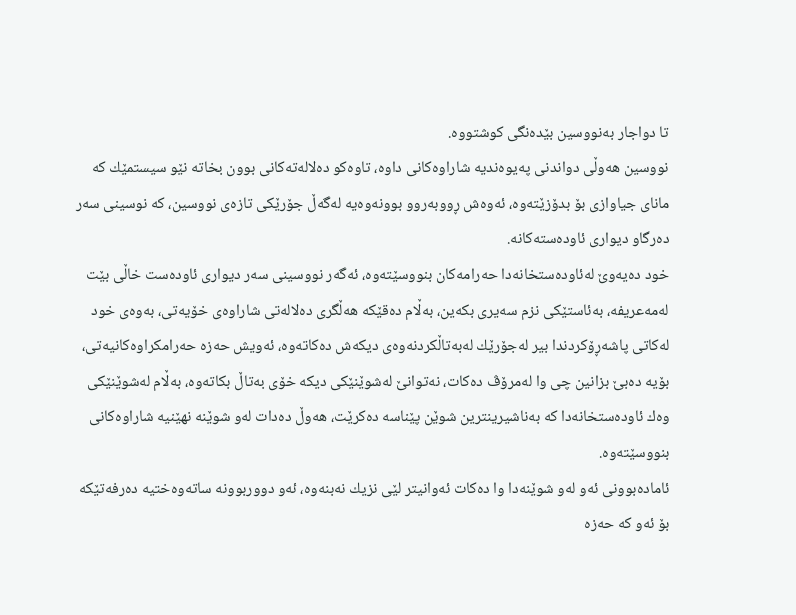تا دواجار به‌نووسین بێده‌نگی كوشتووه‌.
نووسین هه‌وڵی دواندنی په‌یوه‌ندیه‌ شاراوه‌كانی داوه‌، تاوه‌كو ده‌لاله‌ته‌كانی بوون بخاته‌ نێو سیستمێك كه‌ مانای جیاوازی بۆ بدۆزێته‌وه‌، ئه‌وه‌ش ڕووبه‌روو بوونه‌وه‌یه‌ له‌گه‌ڵ جۆرێكی تازه‌ی نووسین، كه‌ نوسینی سه‌ر ده‌رگاو دیواری ئاوده‌سته‌كانه‌.
خود ده‌یه‌وێ له‌ئاوده‌ستخانه‌دا حه‌رامه‌كان بنووسێته‌وه‌، ئه‌گه‌ر نووسینی سه‌ر دیواری ئاوده‌ست خاڵی بێت له‌مه‌عریفه‌، به‌ئاستێكی نزم سه‌یری بكه‌ین، به‌ڵام ده‌قێكه‌ هه‌ڵگری ده‌لاله‌تی شاراوه‌ی خۆیه‌تی، به‌وه‌ی خود له‌كاتی پاشه‌ڕۆكردندا بیر له‌جۆرێك له‌به‌تاڵكردنه‌وه‌ی دیكه‌ش ده‌كاته‌وه‌، ئه‌ویش حه‌زه‌ حه‌رامكراوه‌كانیه‌تی، بۆیه‌ ده‌بێ بزانین چی وا له‌مرۆڤ ده‌كات، نه‌توانێ له‌شوێنێكی دیكه خۆی به‌تاڵ بكاته‌وه‌، به‌ڵام له‌شوێنێكی وه‌ك ئاوده‌ستخانه‌دا كه‌ به‌ناشیرینترین شوێن پێناسه‌ ده‌كرێت، هه‌وڵ ده‌دات له‌و شوێنه‌ نهێنیه‌ شاراوه‌كانی بنووسێته‌وه‌.
ئاماده‌بوونی ئه‌و له‌و شوێنه‌دا وا ده‌كات ئه‌وانیتر لێی نزیك نه‌بنه‌وه‌، ئه‌و دووربوونه ساته‌وه‌ختیه‌ ده‌رفه‌تێكه‌ بۆ ئه‌و كه‌ حه‌زه‌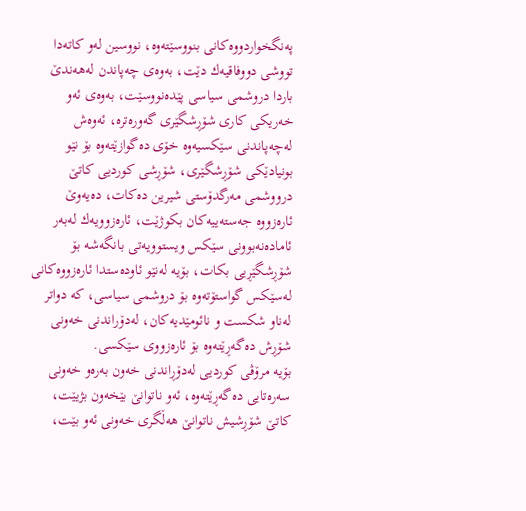په‌نگخواردووه‌كانی بنووسێته‌وه‌، نووسین له‌و كاته‌دا تووشی دووفاقیه‌ك دێت، به‌وه‌ی چه‌پاندن له‌هه‌ندێ باردا دروشمی سیاسی پێده‌نووسێت، به‌وه‌ی ئه‌و خه‌ریكی كاری شۆڕشگێری گه‌وره‌تره‌، ئه‌وه‌ش له‌چه‌پاندنی سێكسیه‌وه‌ خۆی ده‌گوازێته‌وه‌ بۆ نێو بونیادێكی شۆڕشگێری، شۆڕشی كوردیی كاتێ درووشمی مه‌رگدۆستی شیرین ده‌كات، ده‌یه‌وێ ئاره‌زووه‌ جه‌سته‌ییه‌كان بكوژێت، ئاره‌زوویه‌ك له‌به‌ر ئاماده‌نه‌بوونی سێكس ویستوویه‌تی بانگه‌شه‌ بۆ شۆڕشگێڕیی بكات، بۆیه‌ له‌نێو ئاوده‌ستدا ئاره‌زووه‌كانی له‌سێكس گواستۆته‌وه‌ بۆ دروشمی سیاسی، كه‌ دواتر له‌ناو شكست و نائومێدیه‌كان‌، له‌دۆراندنی خه‌ونی شۆڕش ده‌گه‌ڕێته‌وه‌ بۆ ئاره‌زووی سێكسی.
بۆیه‌ مرۆڤی كوردیی له‌دۆڕاندنی خه‌ون به‌ره‌و خه‌ونی سه‌ره‌تایی ده‌گه‌ڕێته‌وه‌، ئه‌و ناتوانێ بێخه‌ون بژیێت، كاتێ شۆڕشیش ناتوانێ هه‌ڵگری خه‌ونی ئه‌و بێت،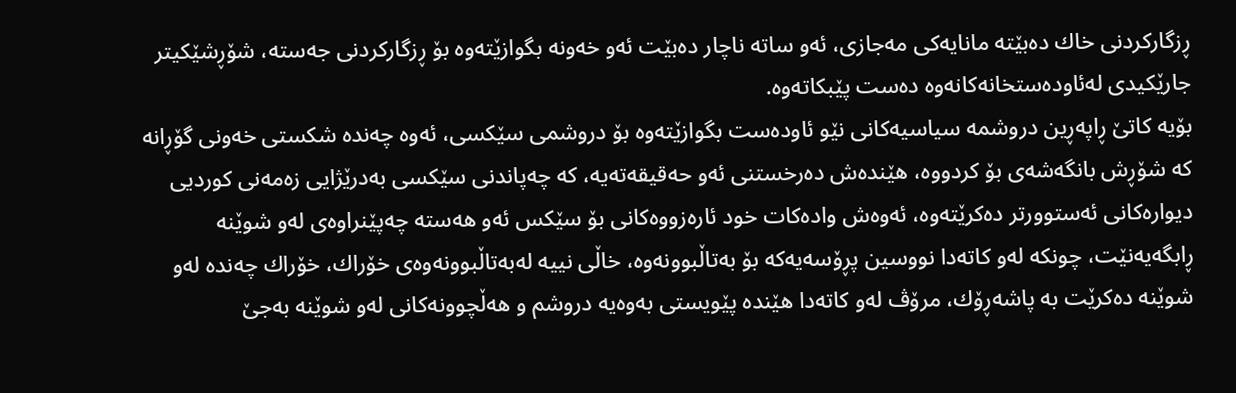ڕزگاركردنی خاك ده‌بێته‌ مانایه‌كی مه‌جازی، ئه‌و ساته‌ ناچار ده‌بێت ئه‌و خه‌ونه‌ بگوازێته‌وه‌ بۆ ڕزگاركردنی جه‌سته‌، شۆڕشێكیتر جارێكیدی له‌ئاوده‌ستخانه‌كانه‌وه‌ ده‌ست پێبكاته‌وه‌.
بۆیه‌ كاتێ ڕاپه‌ڕین دروشمه‌ سیاسیه‌كانی نێو ئاوده‌ست بگوازێته‌وه بۆ دروشمی سێكسی، ئه‌وه‌ چه‌نده‌ شكستی خه‌ونی گۆڕانه‌ كه‌ شۆڕش بانگه‌شه‌ی بۆ كردووه‌، هێنده‌ش ده‌رخستنی ئه‌و حه‌قیقه‌ته‌یه‌، كه‌ چه‌پاندنی سێكسی به‌درێژایی زه‌مه‌نی كوردیی دیواره‌كانی ئه‌ستوورتر ده‌كرێته‌وه‌، ئه‌وه‌ش واده‌كات خود ئاره‌زووه‌كانی بۆ سێكس ئه‌و هه‌سته‌ چه‌پێنراوه‌ی له‌و شوێنه‌ ڕابگه‌یه‌نێت، چونكه‌ له‌و كاته‌دا نووسین پڕۆسه‌یه‌كه‌ بۆ به‌تاڵبوونه‌وه‌، خاڵی نییه‌ له‌به‌تاڵبوونه‌وه‌ی خۆراك، خۆراك چه‌نده‌ له‌و شوێنه‌ ده‌كرێت به‌ پاشه‌ڕۆك، مرۆڤ له‌و كاته‌دا هێنده‌ پێویستی به‌وه‌یه‌ دروشم و هه‌ڵچوونه‌كانی له‌و شوێنه‌ به‌جێ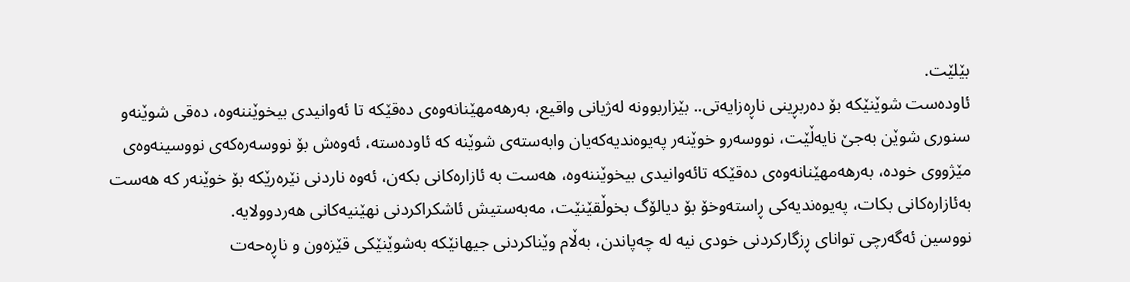بێلێت.
ئاوده‌ست شوێنێكه‌ بۆ ده‌ربڕینی ناڕه‌زایه‌تی.. بێزاربوونه‌ له‌ژیانی واقیع، به‌رهه‌مهێنانه‌وه‌ی ده‌قێكه‌ تا ئه‌وانیدی بیخوێننه‌وه‌، ده‌قی شوێنه‌و سنوری شوێن به‌جێ نایه‌ڵێت، نووسه‌رو خوێنه‌ر په‌یوه‌ندیه‌كه‌یان وابه‌سته‌ی شوێنه‌ كه‌ ئاوده‌سته‌، ئه‌وه‌ش بۆ نووسه‌ره‌كه‌ی نووسینه‌وه‌ی مێژووی خوده‌، به‌رهه‌مهێنانه‌وه‌ی ده‌قێكه‌ تائه‌وانیدی بیخوێننه‌وه‌، هه‌ست به‌ ئازاره‌كانی بكه‌ن، ئه‌وه‌ ناردنی نێره‌رێكه‌ بۆ خوێنه‌ر كه‌ هه‌ست به‌ئازاره‌كانی بكات، په‌یوه‌ندیه‌كی ڕاسته‌وخۆ بۆ د‌یالۆگ بخوڵقێنێت، مه‌به‌ستیش ئاشكراكردنی نهێنیه‌كانی هه‌ردوولایه‌.
نووسین ئه‌گه‌رچی توانای ڕزگاركردنی خودی نیه‌ له‌ چه‌پاندن، به‌ڵام وێناكردنی جیهانێكه‌ به‌شوێنێكی قێزه‌ون و ناڕه‌حه‌ت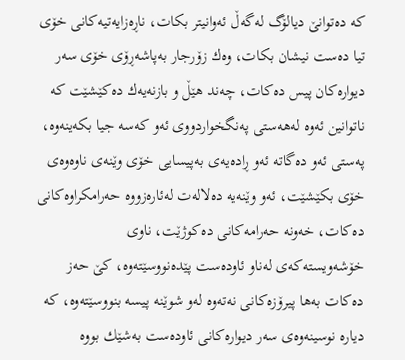كه‌ ده‌توانێ د‌یالۆگ له‌گه‌ڵ ئه‌وانیتر بكات، ناڕه‌زایه‌تیه‌كانی خۆی تیا ده‌ست نیشان بكات، وه‌ك زۆرجار به‌پاشه‌ڕۆی خۆی سه‌ر دیواره‌كان پیس ده‌كات، چه‌ند هێڵ و بازنه‌یه‌ك ده‌كێشێت كه‌ ناتوانین ئه‌وه‌ له‌هه‌ستی په‌نگخواردووی ئه‌و كه‌سه‌ جیا بكه‌ینه‌وه، په‌ستی ئه‌و ده‌گاته‌‌ ئه‌و ڕاده‌یه‌ی به‌پیسایی خۆی وێنه‌ی ناوه‌وه‌ی خۆی بكێشێت، ئه‌و وێنه‌یه‌ ده‌لاله‌ت‌ له‌ئاره‌زووه حه‌رامكراوه‌كانی ده‌كات، خه‌ونه‌ حه‌رامه‌كانی ده‌كوژێت، ناوی خۆشه‌ویسته‌كه‌ی له‌ناو ئاوده‌ست پێده‌نووسێته‌وه‌، كێ حه‌ز ده‌كات به‌ها پیرۆزه‌كانی نه‌ته‌وه‌ له‌و شوێنه‌ پیسه‌ بنووسێته‌وه‌، كه‌ دیاره‌ نوسینه‌وه‌ی سه‌ر دیواره‌كانی ئاوده‌ست به‌شێك بووه‌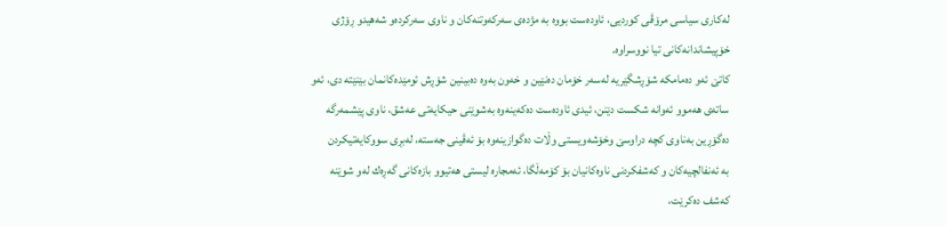له‌كاری سیاسی مرۆڤی كوردیی، ئاوده‌ست بووه‌ به‌ مژده‌ی سه‌ركه‌وتنه‌كان و ناوی سه‌ركرده‌و شه‌هیدو ڕۆژی خۆپیشاندانه‌كانی تیا نووسراوه‌.
كاتێ ئه‌و ده‌مامكه‌ شۆڕشگێریه‌ له‌سه‌ر خۆمان ده‌نێین و خه‌ون به‌وه‌ ده‌بینین شۆڕش ئومێده‌كانمان بێنێته‌ دی، ئه‌و ساته‌ی هه‌موو ئه‌وانه‌ شكست دێنن، ئیدی ئاوده‌ست ده‌كه‌ینه‌وه‌ به‌شوێنی حیكایه‌تی عه‌شق، ناوی پێشمه‌رگه‌ ده‌گۆڕین به‌ناوی كچه‌ دراوسێ وخۆشه‌ویستی وڵات ده‌گوازینه‌وه‌ بۆ ئه‌ڤینی جه‌سته‌، له‌بڕی سووكایه‌تیكردن به ‌ئه‌نفالچیه‌كان و كه‌شفكردنی ناوه‌كانیان بۆ كۆمه‌ڵگا، ئه‌مجاره‌ لیستی هه‌تیوو بازه‌كانی گه‌ڕه‌ك له‌و شوێنه‌ كه‌شف ده‌كرێت،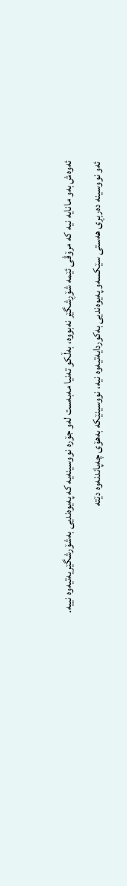ئه‌وه‌ش به‌و مانایه‌ نیه‌ كه‌ مرۆڤی ئێمه شۆڕشگێر نه‌بووه، به‌ڵكو ته‌نیا مه‌به‌ست له‌و جۆره‌ نووسینه‌یه‌ كه‌ په‌یوه‌ندیی به‌شۆرشگێریه‌تیه‌وه‌ نییه‌.
ئه‌و نووسینه‌ ده‌ربڕی هه‌ستی سێكسه‌و په‌یوه‌ندیی به‌كوردایه‌تیه‌وه نیه‌، نووسینێكه‌ به‌هۆی چه‌پاندنه‌وه‌ دێته‌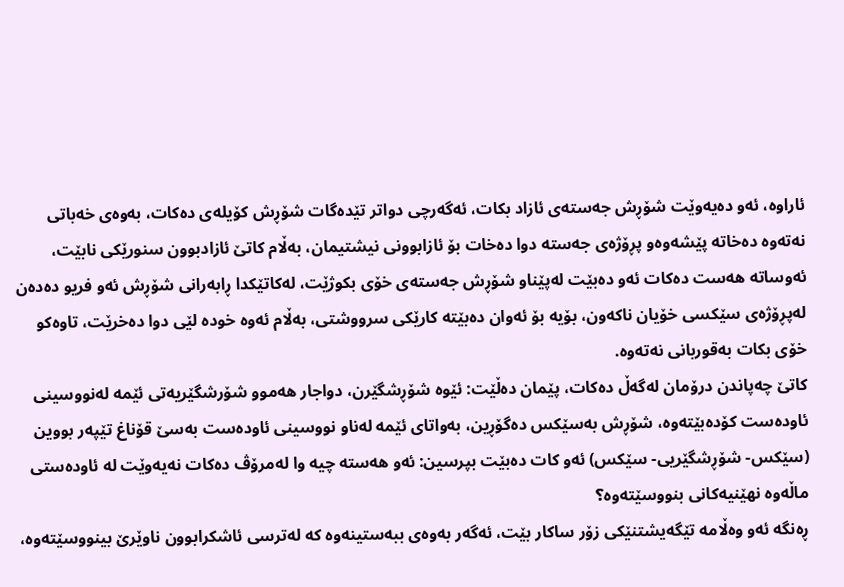ئاراوه‌، ئه‌و ده‌یه‌وێت شۆڕش جه‌سته‌ی ئازاد بكات، ئه‌گه‌رچی دواتر تێده‌گات شۆڕش كۆیله‌ی ده‌كات، به‌وه‌ی خه‌باتی نه‌ته‌وه‌ ده‌خاته‌ پێشه‌وه‌و پڕۆژه‌ی جه‌سته‌ دوا ده‌خات بۆ ئازابوونی نیشتیمان، به‌ڵام كاتێ ئازادبوون سنورێكی نابێت، ئه‌وساته‌ هه‌ست ده‌كات ئه‌و ده‌بێت له‌پێناو شۆڕش جه‌سته‌ی خۆی بكوژێت، له‌كاتێكدا ڕابه‌رانی شۆڕش ئه‌و فریو ده‌ده‌ن له‌پڕۆژه‌ی سێكسی خۆیان ناكه‌ون، بۆیه‌ بۆ ئه‌وان ده‌بێته‌ كارێكی سرووشتی، به‌ڵام ئه‌وه خوده‌ لێی دوا ده‌خرێت، تاوه‌كو خۆی بكات به‌قوربانی نه‌ته‌وه‌‌‌‌.
كاتێ چه‌پاندن درۆمان له‌گه‌ڵ ده‌كات، پێمان ده‌ڵێت: ئێوه‌ شۆڕشگێرن، دواجار هه‌موو شۆرشگێریه‌تی ئێمه‌ له‌نووسینی ئاوده‌ست كۆده‌بێته‌وه، شۆڕش به‌سێكس ده‌گۆڕین، به‌واتای ئێمه‌ له‌ناو نووسینی ئاوده‌ست به‌سێ قۆناغ تێپه‌ر بووین (سێكس- شۆڕشگێریی- سێكس) ئه‌و كات ده‌بێت بپرسین: ئه‌و هه‌سته‌ چیه‌ وا له‌مرۆڤ ده‌كات نه‌یه‌وێت له‌ ئاوده‌ستی ماڵه‌وه‌ نهێنیه‌كانی بنووسێته‌وه‌؟
ڕه‌نگه‌ ئه‌و وه‌ڵامه‌ تێگه‌یشتنێكی زۆر ساكار بێت، ئه‌گه‌ر به‌وه‌ی ببه‌ستینه‌وه‌ كه‌ له‌ترسی ئاشكرابوون ناوێرێ بینووسێته‌وه‌،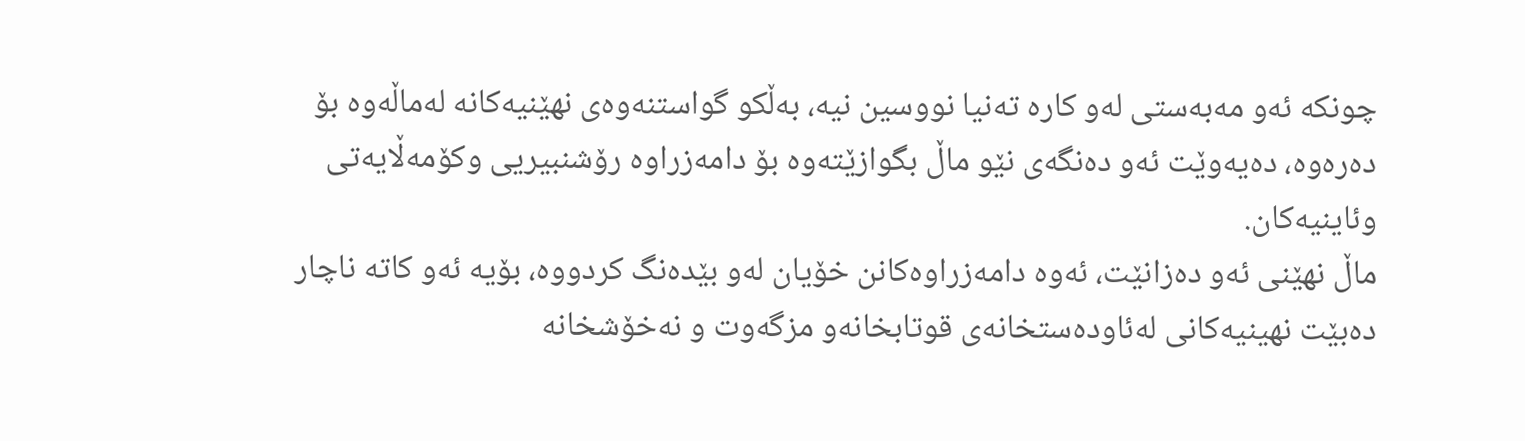چونكه‌ ئه‌و مه‌به‌ستی له‌و كاره‌ ته‌نیا نووسین نیه‌، به‌ڵكو گواستنه‌وه‌ی نهێنیه‌كانه‌ له‌ماڵه‌وه‌ بۆ ده‌ره‌وه‌، ده‌یه‌وێت ئه‌و ده‌نگه‌ی نێو ماڵ بگوازێته‌وه‌ بۆ دامه‌زراوه ‌رۆشنبیریی وكۆمه‌ڵایه‌تی وئاینیه‌كان.
ماڵ نهێنی ئه‌و ده‌زانێت، ئه‌وه‌ دامه‌زراوه‌كانن خۆیان له‌و بێده‌نگ‌ كردووه‌، بۆیه‌ ئه‌و كاته‌ ناچار ده‌بێت نهینیه‌كانی له‌ئاوده‌ستخانه‌ی قوتابخانه‌و مزگه‌وت و نه‌خۆشخانه‌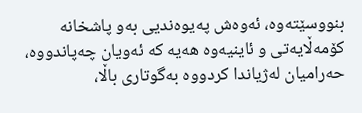بنووسێته‌وه‌، ئه‌وه‌ش په‌یوه‌ندیی به‌و پاشخانه‌ كۆمه‌ڵایه‌تی و ئاینیه‌وه‌ هه‌یه‌ كه‌ ئه‌ویان چه‌پاندووه‌، حه‌رامیان له‌ژیاندا كردووه‌ به‌گوتاری باڵا،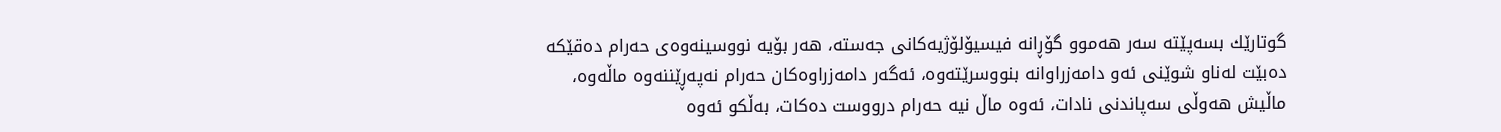گوتارێك بسه‌پێته‌ سه‌ر هه‌موو گۆڕانه‌ فیسیۆلۆژیه‌كانی جه‌سته‌، هه‌ر بۆیه‌ نووسینه‌وه‌ی حه‌رام ده‌قێكه‌ ده‌بێت له‌ناو شوێنی ئه‌و دامه‌زراوانه‌ بنووسرێته‌وه‌، ئه‌گه‌ر دامه‌زراوه‌كان حه‌رام نه‌په‌ڕێننه‌وه‌ ماڵه‌وه‌، ماڵیش هه‌وڵی سه‌پاندنی نادات، ئه‌وه‌ ماڵ نیه‌ حه‌رام درووست ده‌كات، به‌ڵكو ئه‌وه‌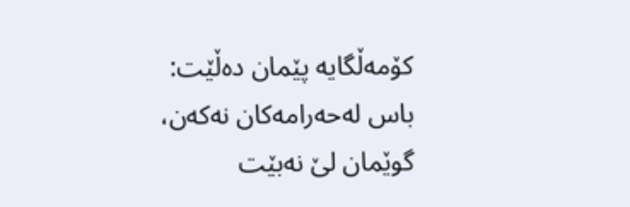كۆمه‌ڵگایه‌ پێمان ده‌ڵێت: باس له‌حه‌رامه‌كان نه‌كه‌ن، گوێمان لێ نه‌بێت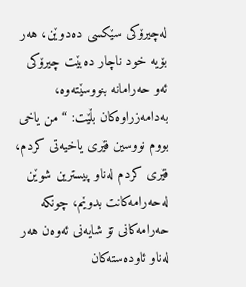له‌چیرۆكی سێكسی ده‌دوێن، هه‌ر بۆیه‌ خود ناچار ده‌بێت چیرۆكی ئه‌و حه‌رامانه‌ بنووسێته‌وه‌، به‌دامه‌زراوه‌كان بڵێت: “من یاخی بووم نووسین فێری یاخیه‌تی كردم، فێری كردم له‌ناو پیسترین شوێن له‌حه‌رامه‌كانت بدوێم، چونكه‌ حه‌رامه‌كانی تۆ شایه‌نی ئه‌وه‌ن هه‌ر له‌ناو ئاوده‌سته‌كان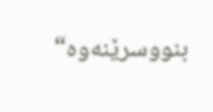بنووسرێنه‌وه‌“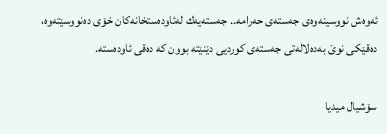ئه‌وه‌ش نووسینه‌وه‌ی جه‌سته‌ی حه‌رامه.. جه‌سته‌یه‌ك‌ له‌ئاوده‌ستخانه‌كان خۆی ده‌نووسێته‌وه، ده‌قێكی نوێ به‌ده‌لاله‌تی جه‌سته‌ی كوردیی دێنێته‌ بوون كه‌ ده‌قی ئاوده‌سته‌.

سۆشیال میدیا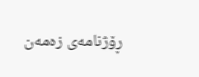ڕۆژنامەی زەمەن